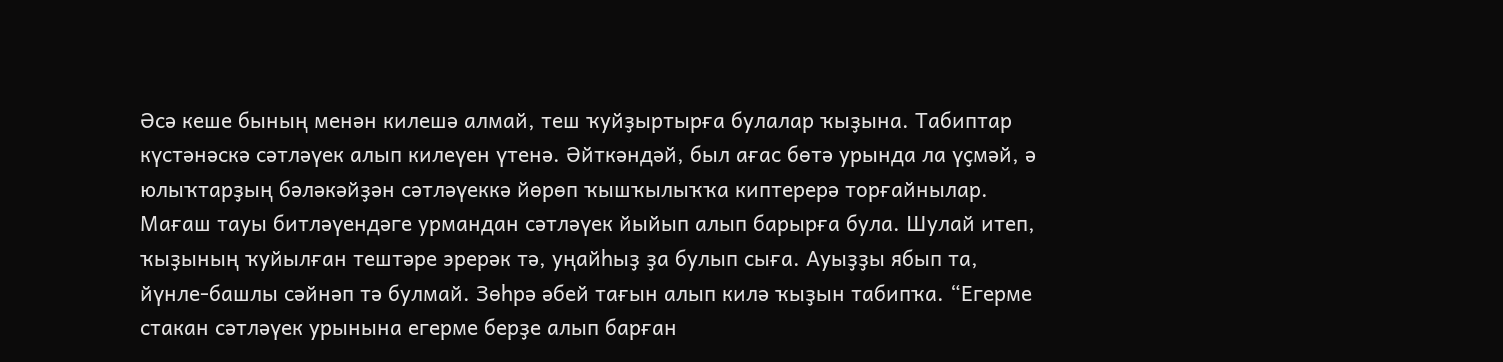Әсә кеше бының менән килешә алмай, теш ҡуйҙыртырға булалар ҡыҙына. Табиптар күстәнәскә сәтләүек алып килеүен үтенә. Әйткәндәй, был ағас бөтә урында ла үҫмәй, ә юлыҡтарҙың бәләкәйҙән сәтләүеккә йөрөп ҡышҡылыҡҡа киптерерә торғайнылар. Мағаш тауы битләүендәге урмандан сәтләүек йыйып алып барырға була. Шулай итеп, ҡыҙының ҡуйылған тештәре эрерәк тә, уңайһыҙ ҙа булып сыға. Ауыҙҙы ябып та, йүнле-башлы сәйнәп тә булмай. Зөһрә әбей тағын алып килә ҡыҙын табипҡа. “Егерме стакан сәтләүек урынына егерме берҙе алып барған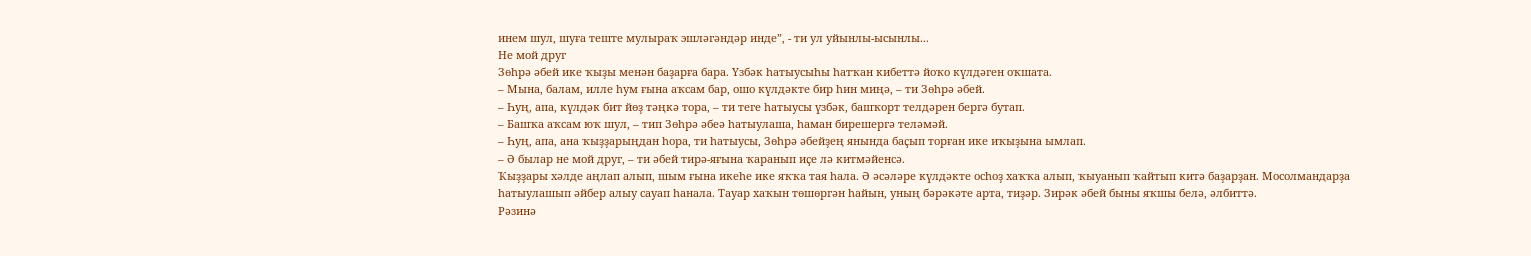инем шул, шуға теште мулыраҡ эшләгәндәр инде”, - ти ул уйынлы-ысынлы...
Не мой друг
Зөһрә әбей ике ҡыҙы менән баҙарға бара. Үзбәк һатыусыһы һатҡан кибеттә йоҡо күлдәген оҡшата.
– Мына, балам, илле һум ғына аҡсам бар, ошо күлдәкте бир һин миңә, – ти Зөһрә әбей.
– Һуң, апа, күлдәк бит йөҙ тәңкә тора, – ти теге һатыусы үзбәк, башҡорт телдәрен бергә бутап.
– Башҡа аҡсам юҡ шул, – тип Зөһрә әбеә һатыулаша, һаман бирешергә теләмәй.
– Һуң, апа, ана ҡыҙҙарыңдан һора, ти һатыусы, Зөһрә әбейҙең янында баҫып торған ике иҡыҙына ымлап.
– Ә былар не мой друг, – ти әбей тирә-яғына ҡаранып иҫе лә китмәйенсә.
Ҡыҙҙары хәлде аңлап алып, шым ғына икеһе ике яҡҡа тая һала. Ә әсәләре күлдәкте осһоҙ хаҡҡа алып, ҡыуанып ҡайтып китә баҙарҙан. Мосолмандарҙа һатыулашып әйбер алыу сауап һанала. Тауар хаҡын төшөргән һайын, уның бәрәкәте арта, тиҙәр. Зирәк әбей быны яҡшы белә, әлбиттә.
Рәзинә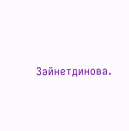Зәйнетдинова.